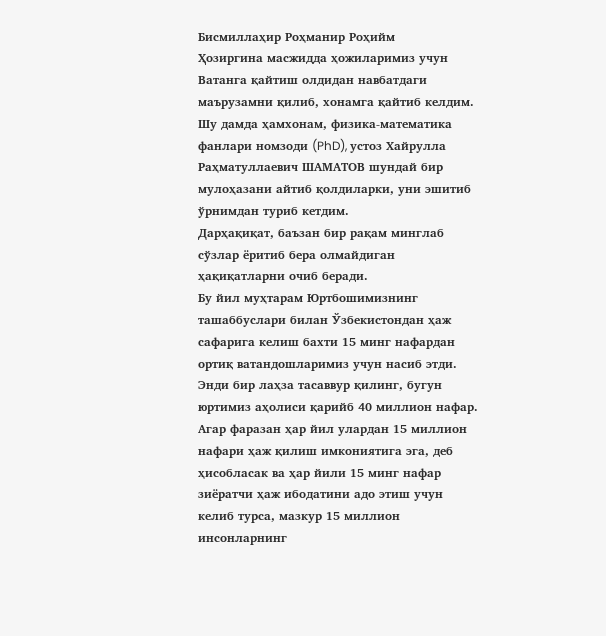Бисмиллаҳир Роҳманир Роҳийм
Ҳозиргина масжидда ҳожиларимиз учун Ватанга қайтиш олдидан навбатдаги маърузамни қилиб, хонамга қайтиб келдим.
Шу дамда ҳамхонам, физика-математика фанлари номзоди (PhD), устоз Хайрулла Раҳматуллаевич ШАМАТОВ шундай бир мулоҳазани айтиб қолдиларки, уни эшитиб ўрнимдан туриб кетдим.
Дарҳақиқат, баъзан бир рақам минглаб сўзлар ёритиб бера олмайдиган ҳақиқатларни очиб беради.
Бу йил муҳтарам Юртбошимизнинг ташаббуслари билан Ўзбекистондан ҳаж сафарига келиш бахти 15 минг нафардан ортиқ ватандошларимиз учун насиб этди.
Энди бир лаҳза тасаввур қилинг, бугун юртимиз аҳолиси қарийб 40 миллион нафар. Агар фаразан ҳар йил улардан 15 миллион нафари ҳаж қилиш имкониятига эга, деб ҳисобласак ва ҳар йили 15 минг нафар зиёратчи ҳаж ибодатини адо этиш учун келиб турса, мазкур 15 миллион инсонларнинг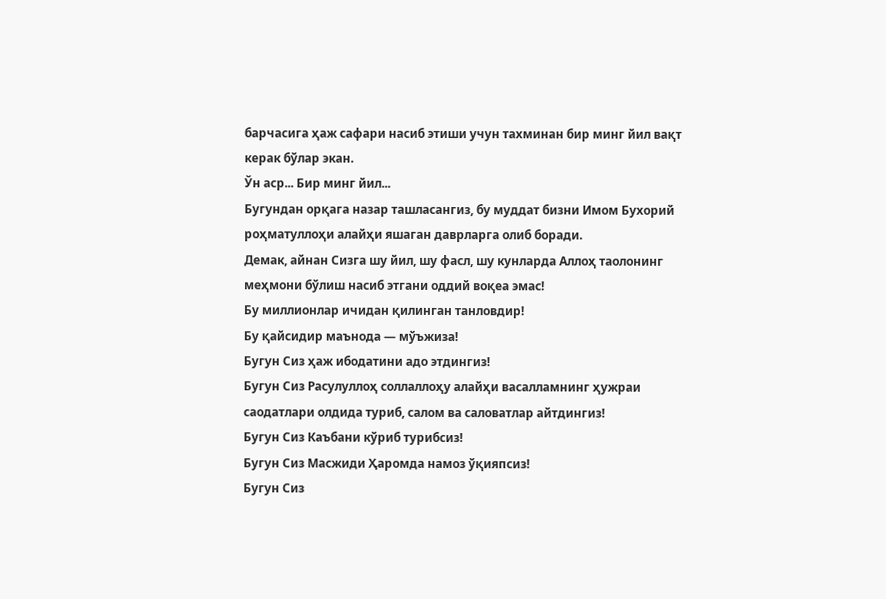барчасига ҳаж сафари насиб этиши учун тахминан бир минг йил вақт керак бўлар экан.
Ўн аср... Бир минг йил...
Бугундан орқага назар ташласангиз, бу муддат бизни Имом Бухорий роҳматуллоҳи алайҳи яшаган даврларга олиб боради.
Демак, айнан Сизга шу йил, шу фасл, шу кунларда Аллоҳ таолонинг меҳмони бўлиш насиб этгани оддий воқеа эмас!
Бу миллионлар ичидан қилинган танловдир!
Бу қайсидир маънода — мўъжиза!
Бугун Сиз ҳаж ибодатини адо этдингиз!
Бугун Сиз Расулуллоҳ соллаллоҳу алайҳи васалламнинг ҳужраи саодатлари олдида туриб, салом ва саловатлар айтдингиз!
Бугун Сиз Каъбани кўриб турибсиз!
Бугун Сиз Масжиди Ҳаромда намоз ўқияпсиз!
Бугун Сиз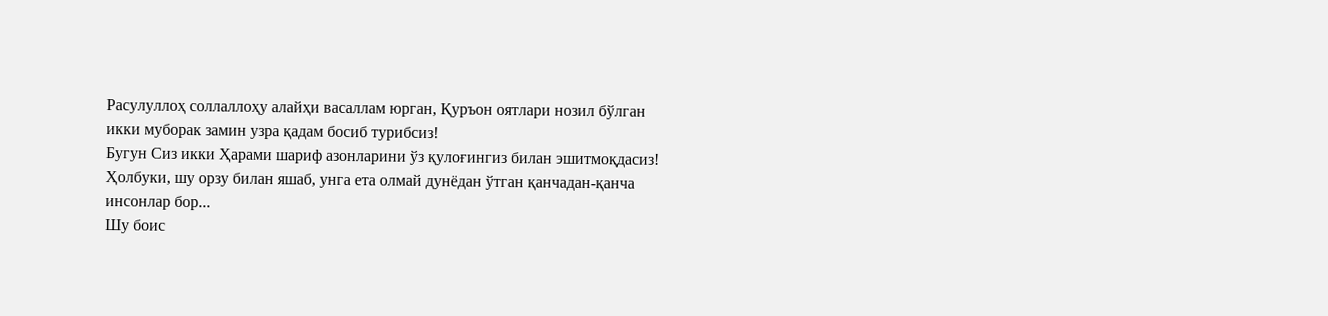Расулуллоҳ соллаллоҳу алайҳи васаллам юрган, Қуръон оятлари нозил бўлган икки муборак замин узра қадам босиб турибсиз!
Бугун Сиз икки Ҳарами шариф азонларини ўз қулоғингиз билан эшитмоқдасиз!
Ҳолбуки, шу орзу билан яшаб, унга ета олмай дунёдан ўтган қанчадан-қанча инсонлар бор...
Шу боис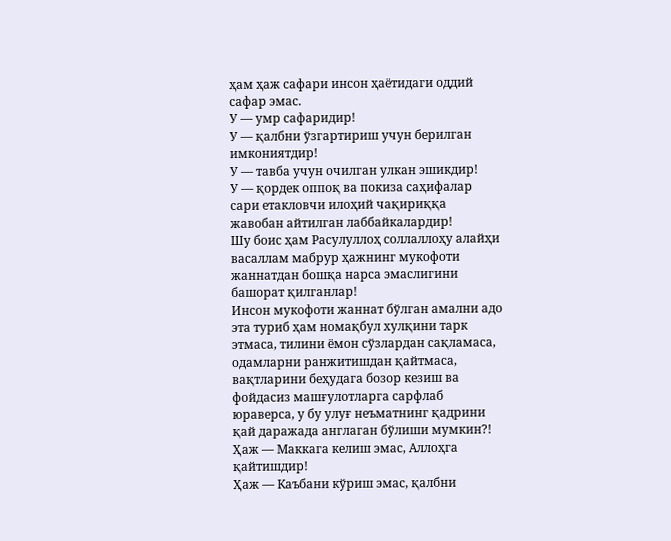ҳам ҳаж сафари инсон ҳаётидаги оддий сафар эмас.
У — умр сафаридир!
У — қалбни ўзгартириш учун берилган имкониятдир!
У — тавба учун очилган улкан эшикдир!
У — қордек оппоқ ва покиза саҳифалар сари етакловчи илоҳий чақириққа жавобан айтилган лаббайкалардир!
Шу боис ҳам Расулуллоҳ соллаллоҳу алайҳи васаллам мабрур ҳажнинг мукофоти жаннатдан бошқа нарса эмаслигини башорат қилганлар!
Инсон мукофоти жаннат бўлган амални адо эта туриб ҳам номақбул хулқини тарк этмаса, тилини ёмон сўзлардан сақламаса, одамларни ранжитишдан қайтмаса, вақтларини беҳудага бозор кезиш ва фойдасиз машғулотларга сарфлаб юраверса, у бу улуғ неъматнинг қадрини қай даражада англаган бўлиши мумкин?!
Ҳаж — Маккага келиш эмас, Аллоҳга қайтишдир!
Ҳаж — Каъбани кўриш эмас, қалбни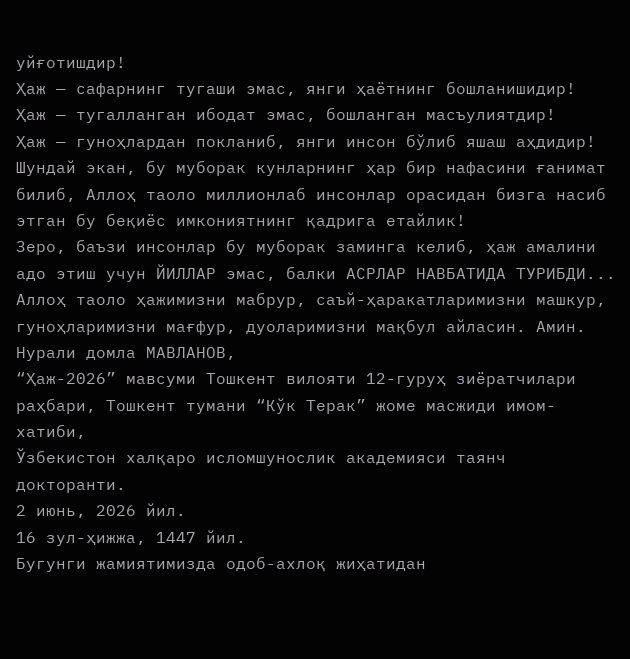уйғотишдир!
Ҳаж — сафарнинг тугаши эмас, янги ҳаётнинг бошланишидир!
Ҳаж — тугалланган ибодат эмас, бошланган масъулиятдир!
Ҳаж — гуноҳлардан покланиб, янги инсон бўлиб яшаш аҳдидир!
Шундай экан, бу муборак кунларнинг ҳар бир нафасини ғанимат билиб, Аллоҳ таоло миллионлаб инсонлар орасидан бизга насиб этган бу беқиёс имкониятнинг қадрига етайлик!
Зеро, баъзи инсонлар бу муборак заминга келиб, ҳаж амалини адо этиш учун ЙИЛЛАР эмас, балки АСРЛАР НАВБАТИДА ТУРИБДИ...
Аллоҳ таоло ҳажимизни мабрур, саъй-ҳаракатларимизни машкур, гуноҳларимизни мағфур, дуоларимизни мақбул айласин. Амин.
Нурали домла МАВЛАНОВ,
“Ҳаж-2026” мавсуми Тошкент вилояти 12-гуруҳ зиёратчилари раҳбари, Тошкент тумани “Кўк Терак” жоме масжиди имом-хатиби,
Ўзбекистон халқаро исломшунослик академияси таянч докторанти.
2 июнь, 2026 йил.
16 зул-ҳижжа, 1447 йил.
Бугунги жамиятимизда одоб-ахлоқ жиҳатидан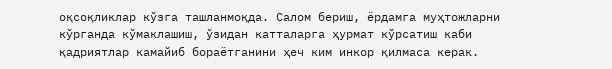оқсоқликлар кўзга ташланмоқда. Салом бериш, ёрдамга муҳтожларни кўрганда кўмаклашиш, ўзидан катталарга ҳурмат кўрсатиш каби қадриятлар камайиб бораётганини ҳеч ким инкор қилмаса керак.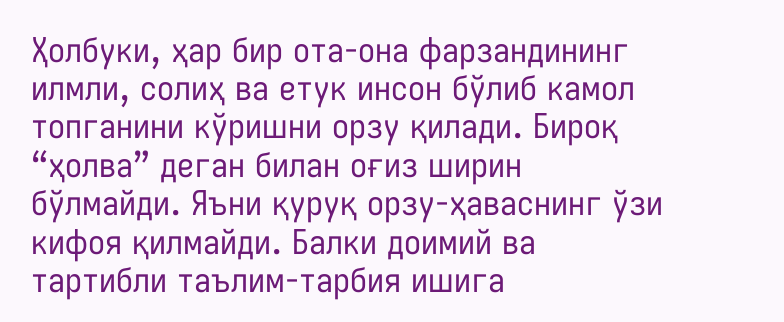Ҳолбуки, ҳар бир ота-она фарзандининг илмли, солиҳ ва етук инсон бўлиб камол топганини кўришни орзу қилади. Бироқ “ҳолва” деган билан оғиз ширин бўлмайди. Яъни қуруқ орзу-ҳаваснинг ўзи кифоя қилмайди. Балки доимий ва тартибли таълим-тарбия ишига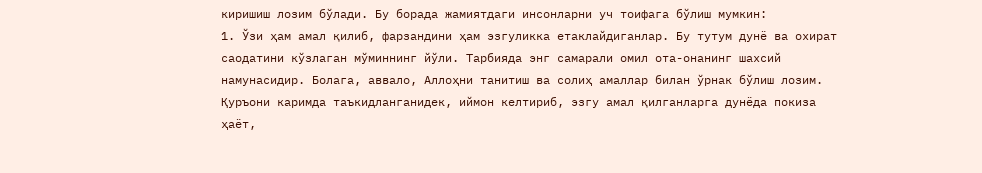киришиш лозим бўлади. Бу борада жамиятдаги инсонларни уч тоифага бўлиш мумкин:
1. Ўзи ҳам амал қилиб, фарзандини ҳам эзгуликка етаклайдиганлар. Бу тутум дунё ва охират саодатини кўзлаган мўминнинг йўли. Тарбияда энг самарали омил ота-онанинг шахсий намунасидир. Болага, аввало, Аллоҳни танитиш ва солиҳ амаллар билан ўрнак бўлиш лозим. Қуръони каримда таъкидланганидек, иймон келтириб, эзгу амал қилганларга дунёда покиза ҳаёт,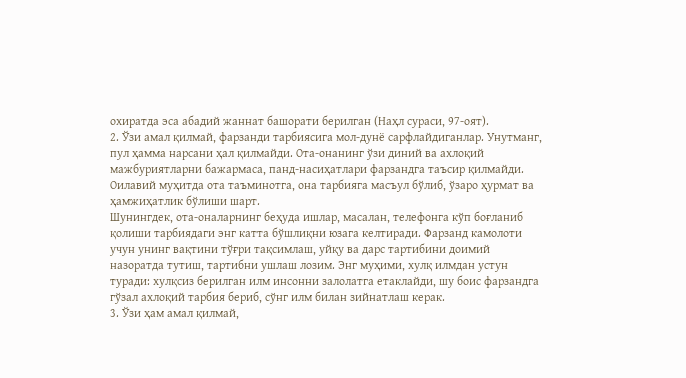охиратда эса абадий жаннат башорати берилган (Наҳл сураси, 97-оят).
2. Ўзи амал қилмай, фарзанди тарбиясига мол-дунё сарфлайдиганлар. Унутманг, пул ҳамма нарсани ҳал қилмайди. Ота-онанинг ўзи диний ва ахлоқий мажбуриятларни бажармаса, панд-насиҳатлари фарзандга таъсир қилмайди. Оилавий муҳитда ота таъминотга, она тарбияга масъул бўлиб, ўзаро ҳурмат ва ҳамжиҳатлик бўлиши шарт.
Шунингдек, ота-оналарнинг беҳуда ишлар, масалан, телефонга кўп боғланиб қолиши тарбиядаги энг катта бўшлиқни юзага келтиради. Фарзанд камолоти учун унинг вақтини тўғри тақсимлаш, уйқу ва дарс тартибини доимий назоратда тутиш, тартибни ушлаш лозим. Энг муҳими, хулқ илмдан устун туради: хулқсиз берилган илм инсонни залолатга етаклайди, шу боис фарзандга гўзал ахлоқий тарбия бериб, сўнг илм билан зийнатлаш керак.
3. Ўзи ҳам амал қилмай,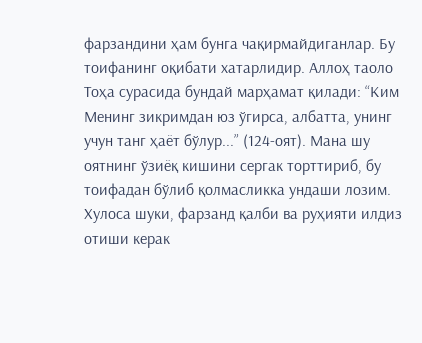фарзандини ҳам бунга чақирмайдиганлар. Бу тоифанинг оқибати хатарлидир. Аллоҳ таоло Тоҳа сурасида бундай марҳамат қилади: “Ким Менинг зикримдан юз ўгирса, албатта, унинг учун танг ҳаёт бўлур...” (124-оят). Мана шу оятнинг ўзиёқ кишини сергак торттириб, бу тоифадан бўлиб қолмасликка ундаши лозим.
Хулоса шуки, фарзанд қалби ва руҳияти илдиз отиши керак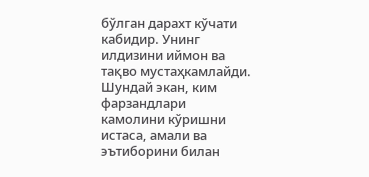бўлган дарахт кўчати кабидир. Унинг илдизини иймон ва тақво мустаҳкамлайди. Шундай экан, ким фарзандлари камолини кўришни истаса, амали ва эътиборини билан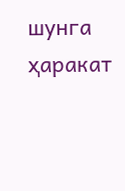шунга ҳаракат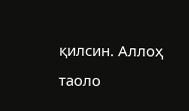қилсин. Аллоҳ таоло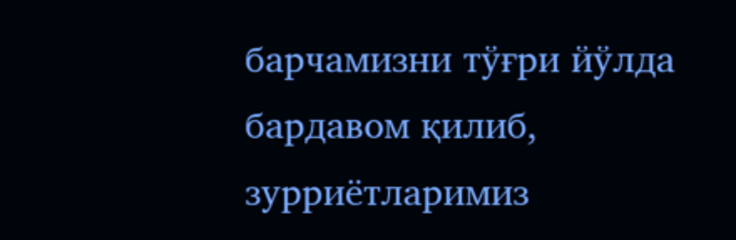барчамизни тўғри йўлда бардавом қилиб, зурриётларимиз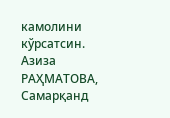камолини кўрсатсин.
Азиза РАҲМАТОВА,
Самарқанд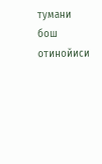тумани бош отинойиси